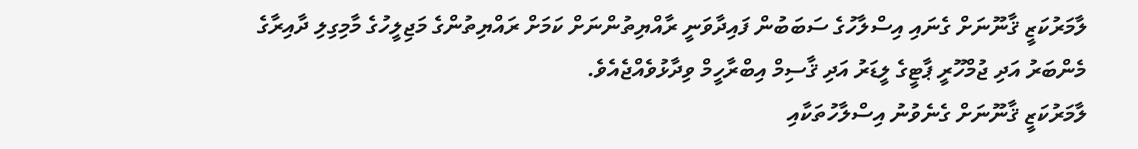ލާމަރުކަޒީ ޤާނޫނަށް ގެނައި އިސްލާހުގެ ސަބަބުން ފައިދާވަނީ ރާއްޔިތުންނަށް ކަމަށް ރައްޔިތުންގެ މަޖިލީހުގެ މާމިގިލި ދާއިރާގެ މެންބަރު އަދި ޖުމްހޫރީ ޕާޓީގެ ލީޑަރު އަދި ޤާސިމް އިބްރާހީމް ވިދާޅުވެއްޖެއެވެ.
ލާމަރުކަޒީ ޤާނޫނަށް ގެނެވުނު އިސްލާހުތަކާއި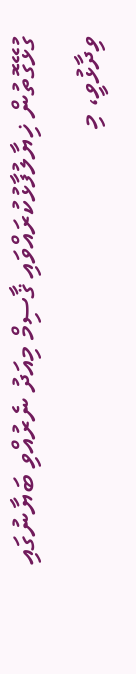ގުޅޭގޮތުން ޚިޔާލުފާޅުކުރައްވައި ޤާސިމް މިއަދު ނެރުއްވި ބަޔާނުގައި ވިދާޅުވީ، މި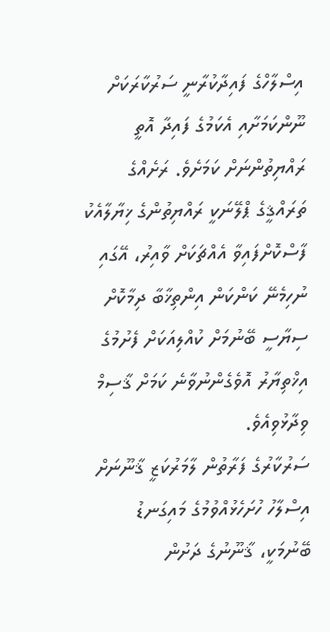އިސްލާހްގެ ފައިދާކުރާނީ ސަރުކާރަކަށް ނޫންކަމަށާއި އެކަމުގެ ފައިދާ އޮތީ ރައްޔިތުންނަށް ކަމަށެވެ. ރަށެއްގެ ތަރައްޤީގެ ޕްލޭނަކީ ރައްޔިތުންގެ ޚިޔާލާއެކު ފާސްކޮށްފައިވާ އެއްޗަކަށް ވާއިރު، އޭގައި ނުހިމެނޭ ކަންކަން އިންތިޚާބާ ދިމާކޮށް ސިޔާސީ ބޭނުމަށް ކުއްލިއަކަށް ފެށުމުގެ އިޚްތިޔާރު އޮވެގެންނުވާނެ ކަމަށް ޤާސިމް ވިދާޅުވިއެވެ.
ސަރުކާރުގެ ފަރާތުން ލާމަރުކަޒީ ޤާނޫނަށް އިސްލާހު ހުށަހެޅުއްވުމުގެ މައިގަނޑު ބޭނުމަކީ، ޤާނޫނުގެ ދަށުން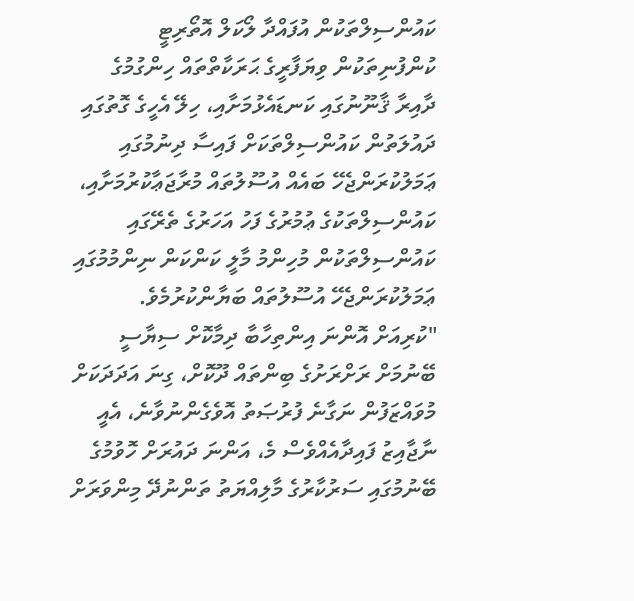ކައުންސިލްތަކުން އުފައްދާ ލޯކަލް އޮތޯރިޓީ ކުންފުނިތަކުން ވިޔަފާރީގެ ޙަރަކާތްތައް ހިންގުމުގެ ދާއިރާ ޤާނޫނުގައި ކަނޑައެޅުމަށާއި، ހިލޭ އެހީގެ ގޮތުގައި ދައުލަތުން ކައުންސިލްތަކަށް ފައިސާ ދިނުމުގައި ޢަމަލުކުރަންޖެހޭ ބައެއް އުސޫލުތައް މުރާޖަޢާކުރުމަށާއި، ކައުންސިލްތަކުގެ ޢުމުރުގެ ފަހު އަހަރުގެ ތެރޭގައި ކައުންސިލްތަކުން މުހިންމު މާލީ ކަންކަން ނިންމުމުގައި ޢަމަލުކުރަންޖެހޭ އުސޫލުތައް ބަޔާންކުރުމެވެ.
"ކުރިއަށް އޮންނަ އިންތިހާބާ ދިމާކޮށް ސިޔާސީ ބޭނުމަށް ރަށްރަށުގެ ބިންތައް ދޫކޮށް، ގިނަ އަދަދަކަށް މުވައްޒަފުން ނަގާނެ ފުރުޞަތު އޮވެގެންނުވާނެ، އެއީ ނާޖާއިޒު ފައިދާއެއްވެސް މެ، އަންނަ ދައުރަށް ހޮވުމުގެ ބޭނުމުގައި ސަރުކާރުގެ މާލިއްޔަތު ތަންނުދޭ މިންވަރަށް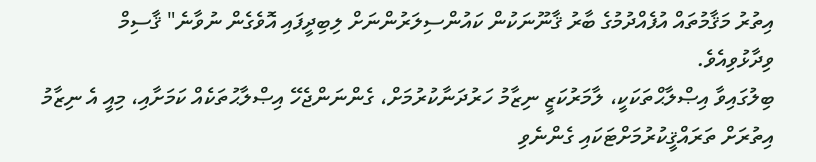އިތުރު މަޤާމުތައް އުފެއްދުމުގެ ބާރު ޤާނޫނަކުން ކައުންސިލަރުންނަށް ލިބިދީފައި އޮވެގެން ނުވާނެ" ޤާސިމް ވިދާޅުވިއެވެ.
ބިލުގައިވާ އިޞްލާޙްތަކަކީ، ލާމަރުކަޒީ ނިޒާމު ހަރުދަނާކުރުމަށް، ގެންނަންޖެހޭ އިޞްލާޙުތަކެއް ކަމަށާއި، މިއީ އެ ނިޒާމު އިތުރަށް ތަރައްޤީކުރުމަށްޓަކައި ގެންނެވި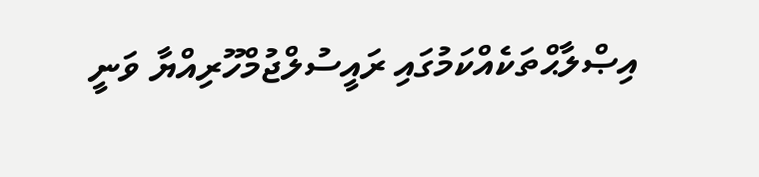އިޞްލާޙްތަކެއްކަމުގައި ރައީސުލްޖުމްހޫރިއްޔާ ވަނީ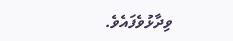ވިދާޅުވެފައެވެ.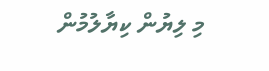މި ލިޔުން ކިޔާލުމުން